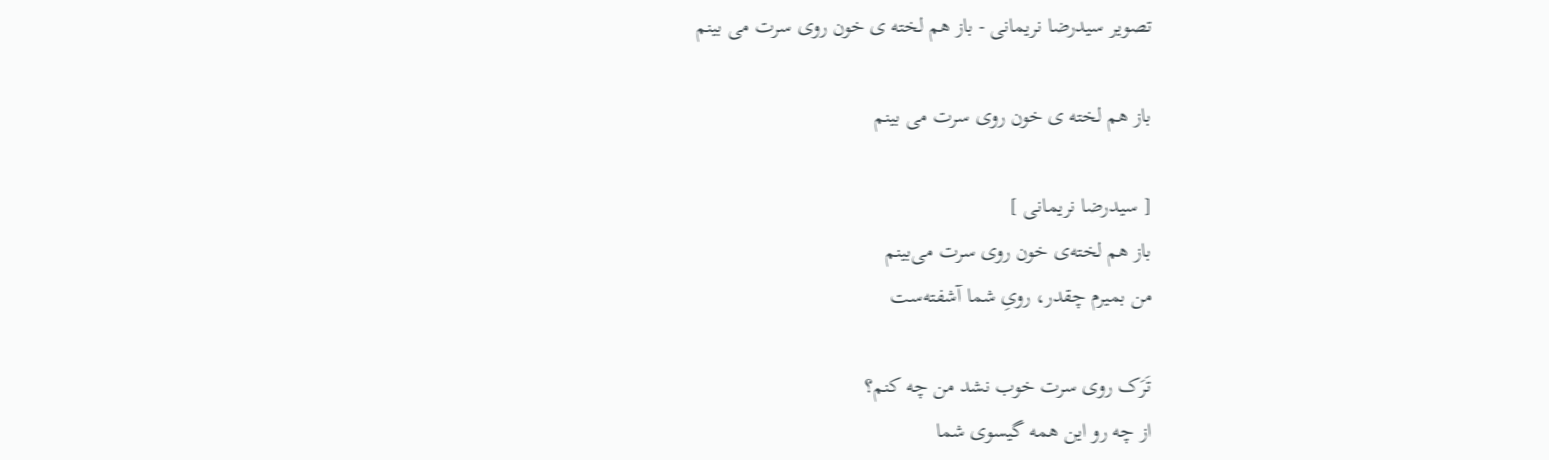تصویر سیدرضا نریمانی - باز هم لخته‌ ی خون روی سرت می‌ بینم

باز هم لخته‌ ی خون روی سرت می‌ بینم

[ سیدرضا نریمانی ]
باز هم لخته‌ی خون روی سرت می‌بینم
من بمیرم چقدر، رویِ شما آشفته‌ست

تَرَک روی سرت خوب نشد من چه کنم؟
از چه رو این همه گیسوی شما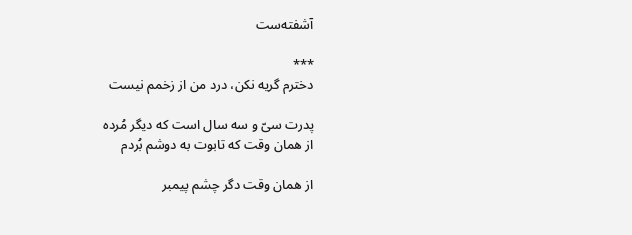آشفته‌ست

***
دخترم گریه نکن، درد من از زخمم نیست

پدرت سیّ و سه سال است که دیگر مُرده
از همان وقت که تابوت به دوشم بُردم

از همان وقت دگر چشم پیمبر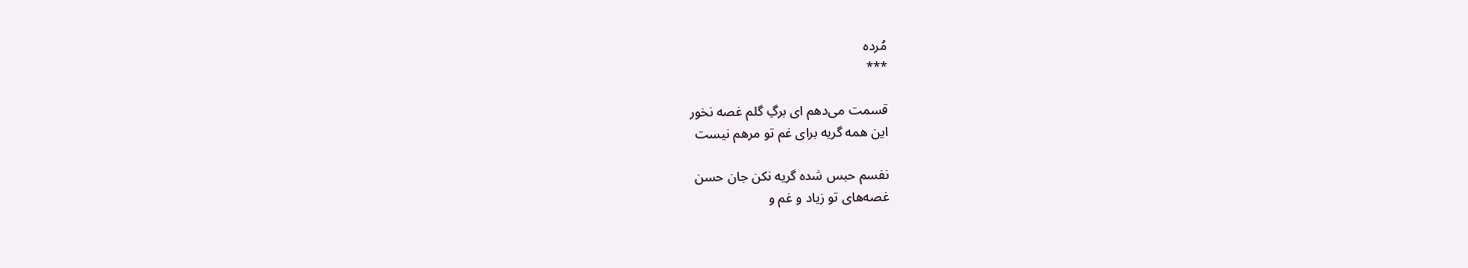مُرده
***

قسمت می‌دهم ای برگِ گلم غصه نخور
این همه گریه برای غم تو مرهم نیست

نفسم حبس شده گریه نکن جان حسن
غصه‌های تو زیاد و غم و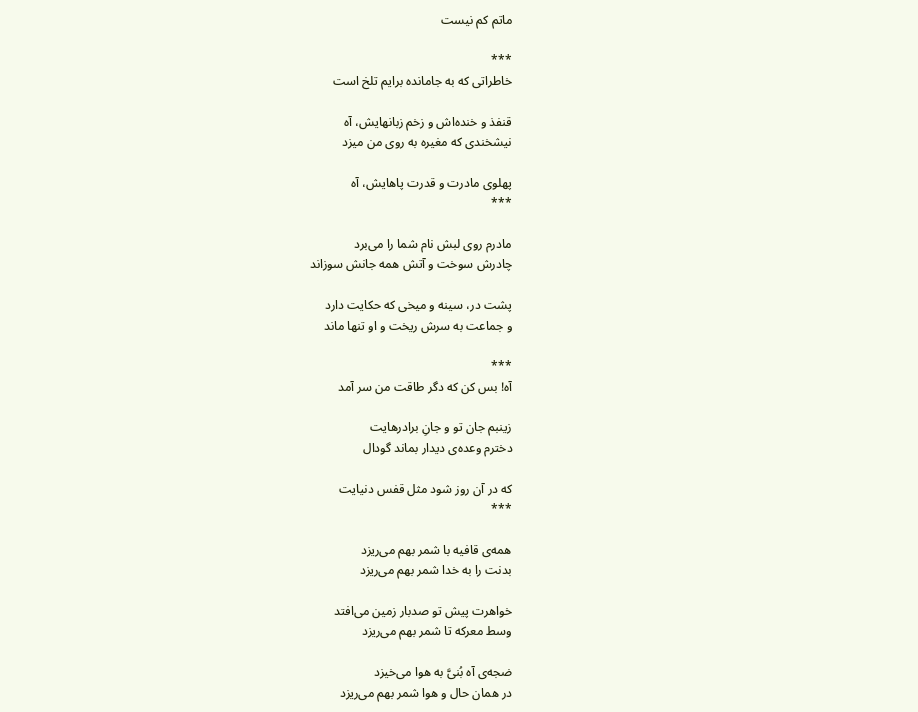ماتم کم نیست

***
خاطراتی که به جامانده برایم تلخ است

قنفذ و خنده‌اش و زخم زبانهایش، آه
نیشخندی که مغیره به روی من میزد

پهلوی مادرت و قدرت پاهایش، آه
***

مادرم روی لبش نام شما را می‌برد
چادرش سوخت و آتش همه جانش سوزاند

پشت در، سینه و میخی که حکایت دارد
و جماعت به سرش ریخت و او تنها ماند

***
آه! بس کن که دگر طاقت من سر آمد

زینبم جان تو و جانِ برادرهایت
دخترم وعده‌ى دیدار بماند گودال

که در آن روز شود مثل قفس دنیایت
***

همه‌ی قافیه با شمر بهم می‌ریزد
بدنت را به خدا شمر بهم می‌ریزد

خواهرت پیش تو صدبار زمین می‌افتد
وسط معرکه تا شمر بهم می‌ریزد

ضجه‌ی آه بُنیَّ به هوا می‌خیزد
در همان حال و هوا شمر بهم می‌ریزد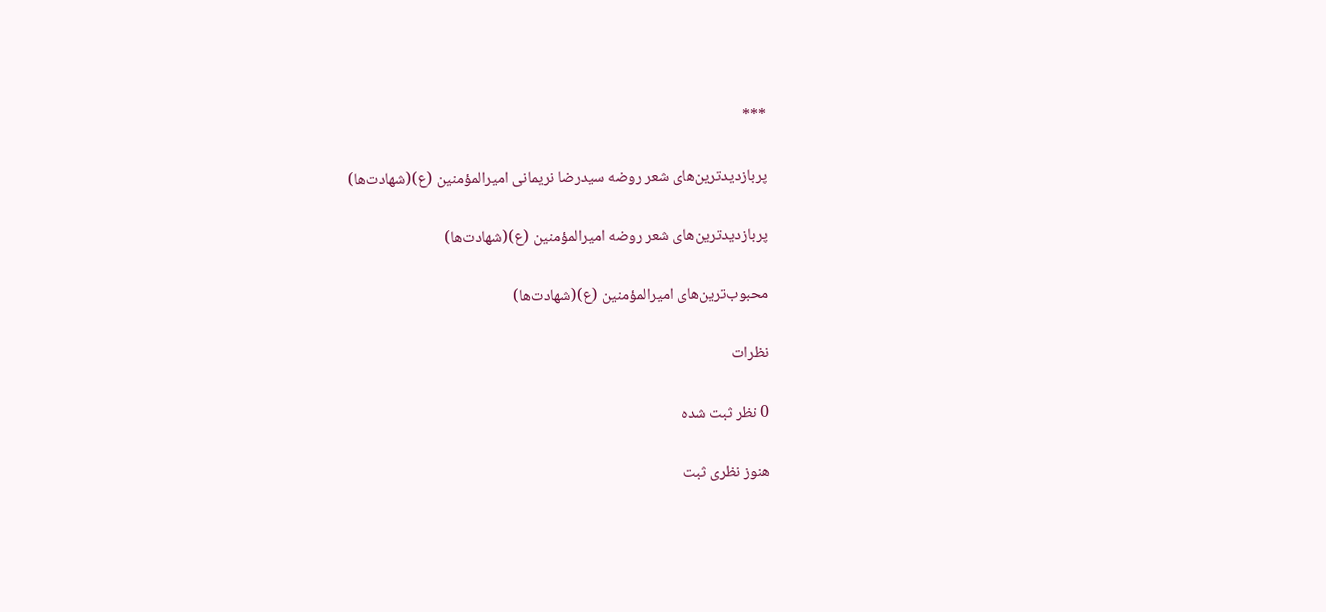***

پربازدید‌ترین‌های شعر روضه سیدرضا نریمانی امیرالمؤمنین (ع)(شهادت‌ها)

پربازدید‌ترین‌های شعر روضه امیرالمؤمنین (ع)(شهادت‌ها)

محبوب‌ترین‌های امیرالمؤمنین (ع)(شهادت‌ها)

نظرات

0 نظر ثبت شده

هنوز نظری ثبت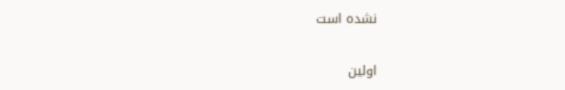نشده است

اولین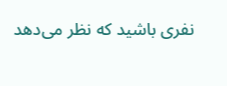نفری باشید که نظر می‌دهد